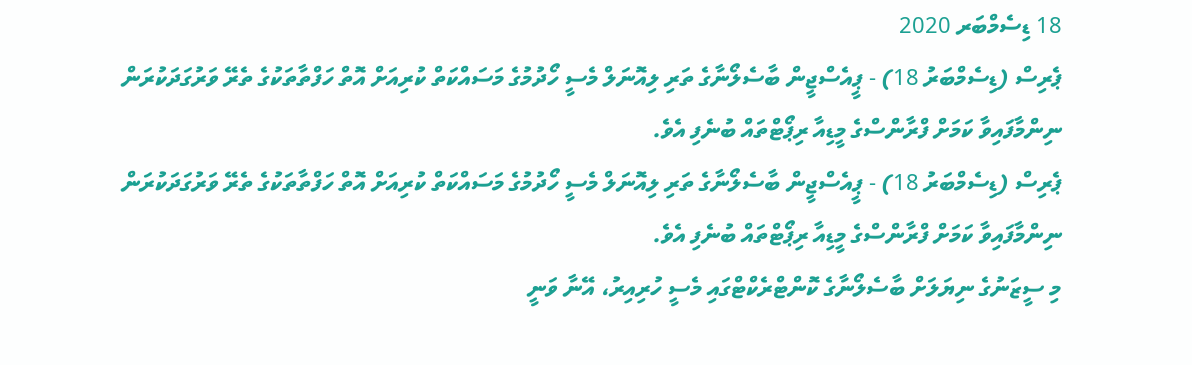18 ޑިސެމްބަރ 2020
ޕެރިސް (ޑިސެމްބަރު 18) - ޕީއެސްޖީން ބާސެލޯނާގެ ތަރި ލިއޮނަލް މެސީ ހޯދުމުގެ މަސައްކަތް ކުރިއަށް އޮތް ހަފްތާތަކުގެ ތެރޭ ވަރުގަދަކުރަން ނިންމާފައިވާ ކަމަށް ފްރާންސްގެ މީޑިއާ ރިޕޯޓްތައް ބުނެފި އެވެ.
ޕެރިސް (ޑިސެމްބަރު 18) - ޕީއެސްޖީން ބާސެލޯނާގެ ތަރި ލިއޮނަލް މެސީ ހޯދުމުގެ މަސައްކަތް ކުރިއަށް އޮތް ހަފްތާތަކުގެ ތެރޭ ވަރުގަދަކުރަން ނިންމާފައިވާ ކަމަށް ފްރާންސްގެ މީޑިއާ ރިޕޯޓްތައް ބުނެފި އެވެ.
މި ސީޒަނުގެ ނިޔަލަށް ބާސެލޯނާގެ ކޮންޓްރެކްޓްގައި މެސީ ހުރިއިރު، އޭނާ ވަނީ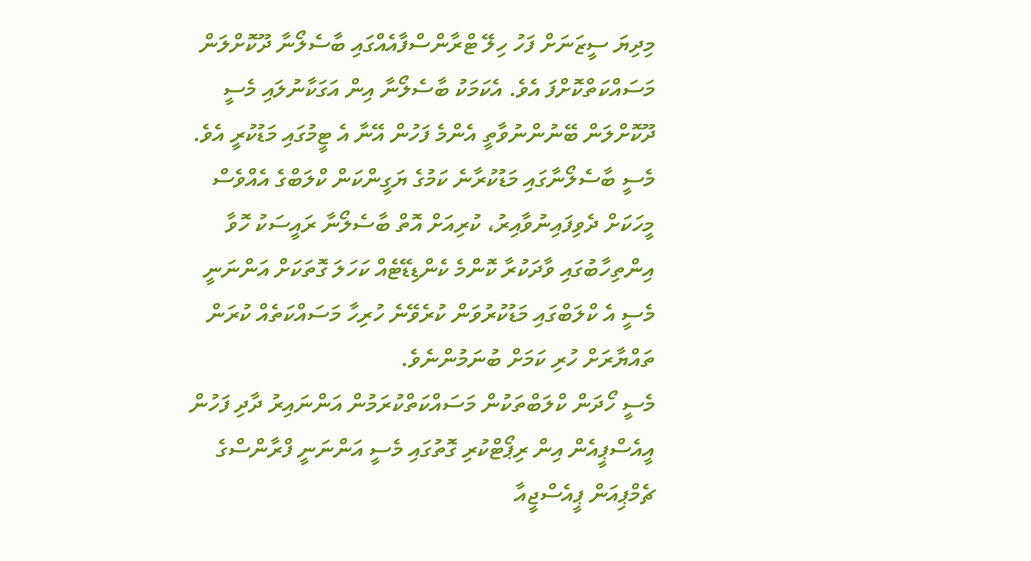މިދިޔަ ސީޒަނަށް ފަހު ހިލޭ ޓްރާންސްފާއެއްގައި ބާސެލޯނާ ދޫކޮށްލަން މަސައްކަތްކޮށްފަ އެވެ. އެކަމަކު ބާސެލޯނާ އިން އަގަކާނުލައި މެސީ ދޫކޮށްލަން ބޭނުންނުވާތީ އެންމެ ފަހުން އޭނާ އެ ޓީމުގައި މަޑުކުރީ އެވެ.
މެސީ ބާސެލޯނާގައި މަޑުކުރާނެ ކަމުގެ ޔަގީންކަން ކްލަބްގެ އެއްވެސް މީހަކަށް ދެވިފައިނުވާއިރު، ކުރިއަށް އޮތް ބާސެލޯނާ ރައީސަކު ހޮވާ އިންތިހާބުގައި ވާދަކުރާ ކޮންމެ ކެންޑިޑޭޓެއް ކަހަލަ ގޮތަކަށް އަންނަނީ މެސީ އެ ކްލަބްގައި މަޑުކުރުވަން ކުރެވޭނެ ހުރިހާ މަސައްކަތެއް ކުރަން ތައްޔާރަށް ހުރި ކަމަށް ބުނަމުންނެވެ.
މެސީ ހޯދަން ކްލަބްތަކުން މަސައްކަތްކުރަމުން އަންނައިރު ދާދި ފަހުން އީއެސްޕީއެން އިން ރިޕޯޓްކުރި ގޮތުގައި މެސީ އަންނަނީ ފްރާންސްގެ ޗެމްޕިއަން ޕީއެސްޖީއާ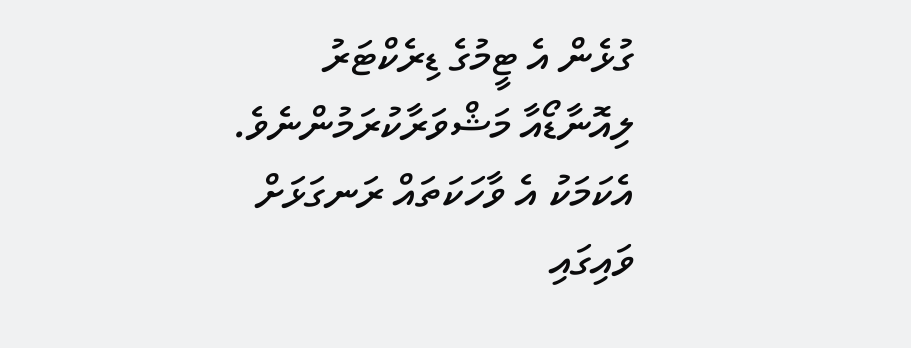ގުޅެން އެ ޓީމުގެ ޑިރެކްޓަރު ލިއޮނާޑޯއާ މަޝްވަރާކުރަމުންނެވެ. އެކަމަކު އެ ވާހަކަތައް ރަނގަޅަށް ވައިގައި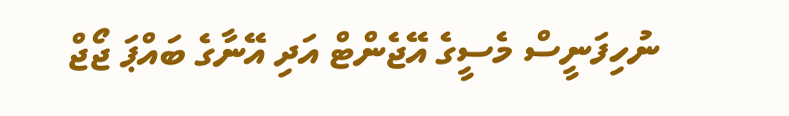ނުހިފަނީސް މެސީގެ އޭޖެންޓް އަދި އޭނާގެ ބައްޕަ ޖޯޖް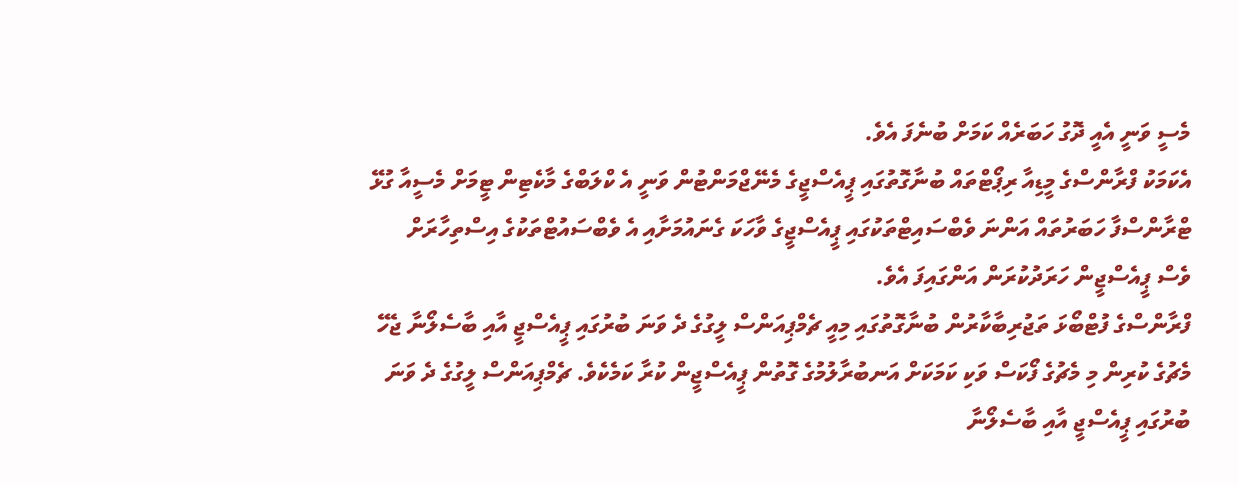މެސީ ވަނީ އެއީ ދޮގު ހަބަރެއް ކަމަށް ބުނެފަ އެވެ.
އެކަމަކު ފްރާންސްގެ މީޑިއާ ރިޕޯޓްތައް ބުނާގޮތުގައި ޕީއެސްޖީގެ މެނޭޖްމަންޓުން ވަނީ އެ ކްލަބްގެ މާކެޓިން ޓީމަށް މެސީއާ ގުޅޭ ޓްރާންސްފާ ހަބަރުތައް އަންނަ ވެބްސައިޓްތަކުގައި ޕީއެސްޖީގެ ވާހަކަ ގެނައުމަށާއި އެ ވެބްސައުޓްތަކުގެ އިސްތިހާރަށް ވެސް ޕީއެސްޖީން ހަރަދުކުރަން އަންގައިފަ އެވެ.
ފްރާންސްގެ ފުޓްބޯޅަ ތަޖުރިބާކާރުން ބުނާގޮތުގައި މިއީ ޗެމްޕިއަންސް ލީގުގެ ދެ ވަނަ ބުރުގައި ޕީއެސްޖީ އާއި ބާސެލޯނާ ޖެހޭ މެޗުގެ ކުރިން މި މެޗުގެ ފޯކަސް ވަކި ކަމަކަށް އަނބުރާލުމުގެ ގޮތުން ޕީއެސްޖީން ކުރާ ކަމެކެވެ. ޗެމްޕިއަންސް ލީގުގެ ދެ ވަނަ ބުރުގައި ޕީއެސްޖީ އާއި ބާސެލޯނާ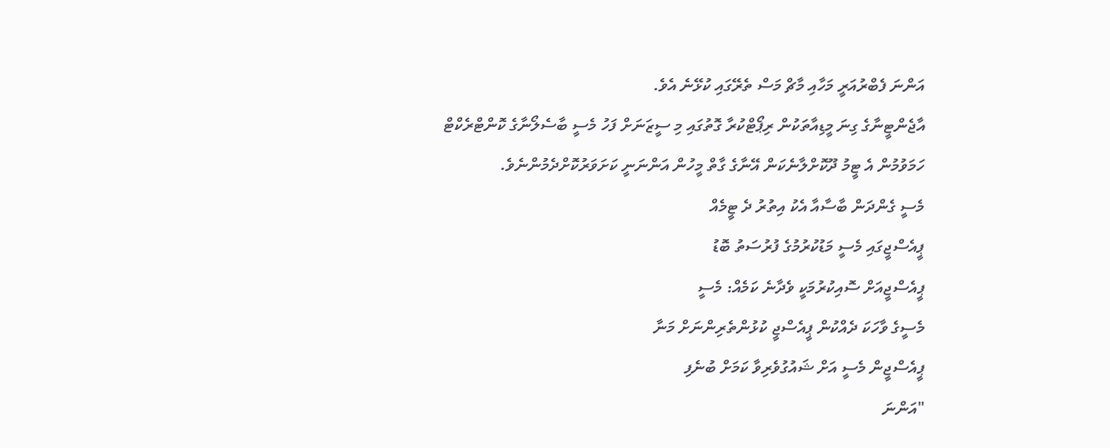އަންނަ ފެބްރުއަރީ މަހާއި މާޗް މަސް ތެރޭގައި ކުޅޭނެ އެވެ.
އާޖެންޓީނާގެ ގިނަ މީޑިއާތަކުން ރިޕޯޓްކުރާ ގޮތުގައި މި ސީޒަނަށް ފަހު މެސީ ބާސެލޯނާގެ ކޮންޓްރެކްޓް ހަމަވުމުން އެ ޓީމު ދޫކޮށްލާނެކަން އޭނާގެ ގާތް މީހުން އަންނަނީ ކަށަވަރުކޮށްދެމުންނެވެ.
މެސީ ގެންދަން ބާސާއާ އެކު އިތުރު ދެ ޓީމެއް
ޕީއެސްޖީގައި މެސީ މަޑުކުރުމުގެ ފުރުސަތު ބޮޑު
ޕީއެސްޖީއަށް ސޮއިކުރުމަކީ ވެދާނެ ކަމެއް: މެސީ
މެސީގެ ވާހަކަ ދެއްކުން ޕީއެސްޖީ ކުޅުންތެރިންނަށް މަނާ
ޕީއެސްޖީން މެސީ އަށް ޝައުގުވެރިވާ ކަމަށް ބުނެފި
"އަންނަ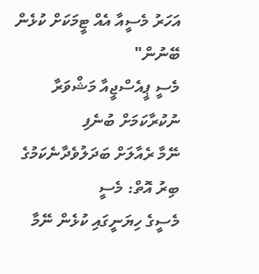އަހަރު މެސީއާ އެއް ޓީމަކަށް ކުޅެން ބޭނުން"
މެސީ ޕީއެސްޖީއާ މަޝްވަރާ ނުކުރާކަމަށް ބުނެފި
ނޭމާ ރެއާލަށް ބަދަލުވެދާނެކަމުގެ ބިރު އޮތް: މެސީ
މެސީގެ ހިޔަނީގައި ކުޅެން ނޭމާ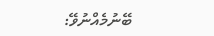ބޭނުމެއްނުވޭ: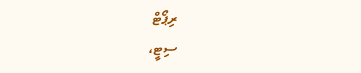ރިޕޯޓް
ސިޓީ،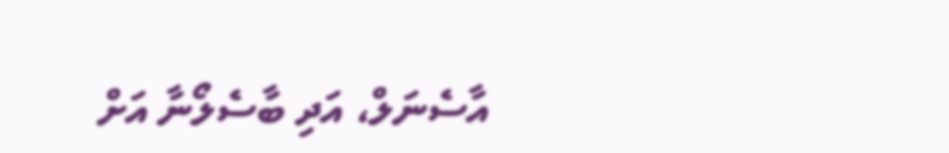އާސެނަލް، އަދި ބާސެލޯނާ އަށް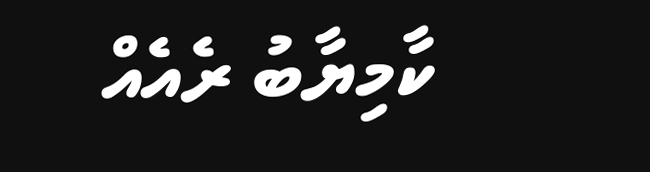ކާމިޔާބު ރެއެއް